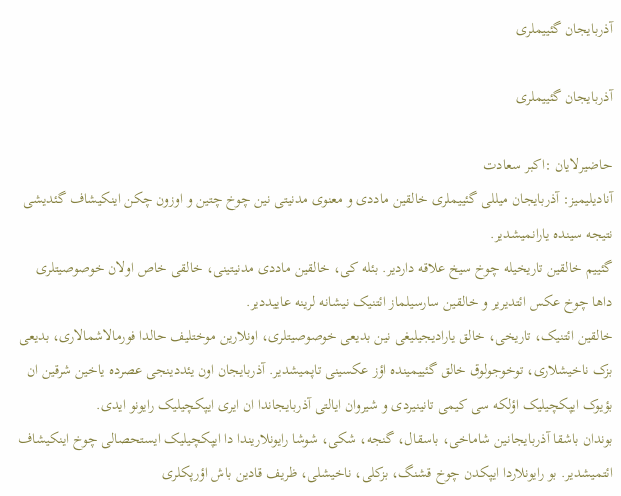آذربایجان گئییملری

آذربایجان گئییملری

حاضیرلایان :اکبر سعادت
آنادیلیمیز: آذربایجان میللی گئییملری خالقین ماددی و معنوی مدنیتی نین چوخ چتین و اوزون چکن اینکیشاف گئدیشی نتیجه سینده یارانمیشدیر.
گئییم خالقین تاریخیله چوخ سیخ علاقه داردیر. بئله کی، خالقین ماددی مدنیتینی، خالقی خاص اولان خوصوصیتلری داها چوخ عکس ائتدیریر و خالقین سارسیلماز ائتنیک نیشانه لرینه عاییددیر.
خالقین ائتنیک، تاریخی، خالق یارادیجیلیغی نین بدیعی خوصوصیتلری، اونلارین موختلیف حالدا فورمالاشمالاری، بدیعی بزک ناخیشلاری، توخوجولوق خالق گئییمینده اؤز عکسینی تاپمیشدیر. آذربایجان اون یئددینجی عصرده یاخین شرقین ان بؤیوک ایپکچیلیک اؤلکه سی کیمی تانینیردی و شیروان ایالتی آذربایجاندا ان ایری ایپکچیلیک رایونو ایدی.
بوندان باشقا آذربایجانین شاماخی، باسقال، گنجه، شکی، شوشا رایونلاریندا دا ایپکچیلیک ایستحصالی چوخ اینکیشاف ائتمیشدیر. بو رایونلاردا ایپکدن چوخ قشنگ، بزکلی، ناخیشلی، ظریف قادین باش اؤرپکلری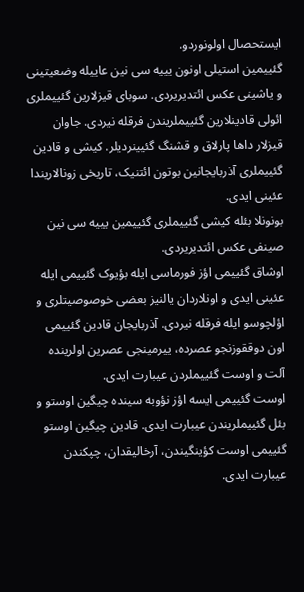ایستحصال اولونوردو.
گئییمین استیلی اونون یییه سی نین عاییله وضعیتینی و یاشینی عکس ائتدیریردی. سوبای قیزلارین گئییملری ائولی قادینلارین گئییملریندن فرقله نیردی. جاوان قیزلار داها پارلاق و قشنگ گئیینردیلر. کیشی و قادین گئییملری آذربایجانین بوتون ائتنیک، تاریخی زونالاریندا عئینی ایدی.
بونونلا بئله کیشی گئییملری گئییمین یییه سی نین صینفی عکس ائتدیریردی.
اوشاق گئییمی اؤز فورماسی ایله بؤیوک گئییمی ایله عئینی ایدی و اونلاردان یالنیز بعضی خوصوصیتلری و اؤلچوسو ایله فرقله نیردی. آذربایجان قادین گئییمی اون دوققوزنجو عصرده، ییرمینجی عصرین اولرینده آلت و اوست گئییملردن عیبارت ایدی.
اوست گئییمی ایسه اؤز نؤوبه سینده چیگین اوستو و بئل گئییملریندن عیبارت ایدی. قادین چیگین اوستو گئییمی اوست کؤینگیندن، آرخالیقدان، چپکندن عیبارت ایدی.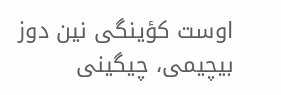اوست کؤینگی نین دوز بیچیمی، چیگینی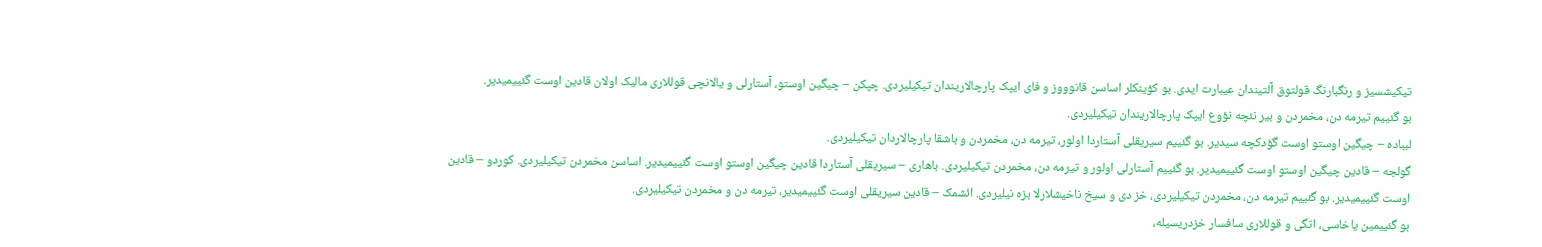تیکیشسیز و رنگبارنگ قولتوق آلتیندان عیبارت ایدی. بو کؤینکلر اساسن قانوووز و فای ایپک پارچالاریندان تیکیلیردی. چپکن – چیگین اوستو، آستارلی و یالانچی قوللاری مالیک اولان قادین اوست گئییمیدیر.
بو گئییم تیرمه دن، مخمردن و بیر نئچه نؤوع ایپک پارچالاریندان تیکیلیردی.
لبباده – چیگین اوستو اوست گؤدکچه سیدیر. بو گئییم سیریقلی آستاردا اولور، تیرمه دن، مخمردن و باشقا پارچالاردان تیکیلیردی.
گولجه – قادین چیگین اوستو اوست گئییمیدیر. بو گئییم آستارلی اولور و تیرمه دن، مخمردن تیکیلیردی. باهاری – سیریقلی آستاردا قادین چیگین اوستو اوست گئییمیدیر. اساسن مخمردن تیکیلیردی. کوردو – قادین اوست گئییمیدیر. بو گئییم تیرمه دن، مخمردن تیکیلیردی، خز دی و سیخ ناخیشلارلا بزه نیلیردی. ائشمک – قادین سیریقلی اوست گئییمیدیر، تیرمه دن و مخمردن تیکیلیردی.
بو گئییمین یاخاسی، اتگی و قوللاری سافسار خزدریسیله،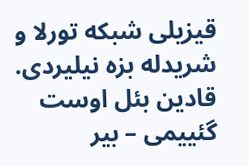قیزیلی شبکه تورلا و شریدله بزه نیلیردی. قادین بئل اوست گئییمی – بیر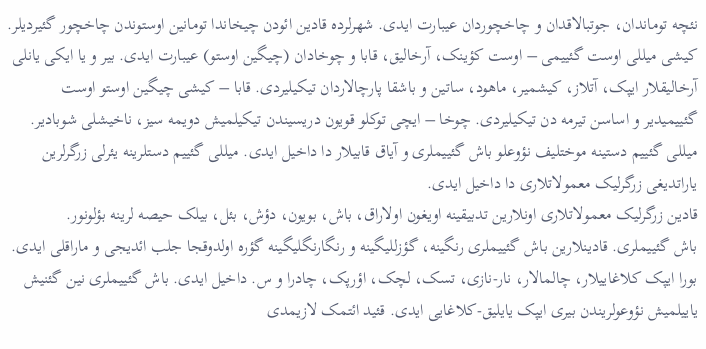نئچه توماندان، جوتبالاقدان و چاخچوردان عیبارت ایدی. شهرلرده قادین ائودن چیخاندا تومانین اوستوندن چاخچور گئیردیلر.
کیشی میللی اوست گئییمی – اوست کؤینک، آرخالیق، قابا و چوخادان (چیگین اوستو) عیبارت ایدی. بیر و یا ایکی یانلی آرخالیقلار ایپک، آتلاز، کیشمیر، ماهود، ساتین و باشقا پارچالاردان تیکیلیردی. قابا – کیشی چیگین اوستو اوست گئییمیدیر و اساسن تیرمه دن تیکیلیردی. چوخا – ایچی توکلو قویون دریسیندن تیکیلمیش دویمه سیز، ناخیشلی شوبادیر. میللی گئییم دستینه موختلیف نؤوعلو باش گئییملری و آیاق قابیلار دا داخیل ایدی. میللی گئییم دستلرینه یئرلی زرگرلرین یاراتدیغی زرگرلیک معمولاتلاری دا داخیل ایدی.
قادین زرگرلیک معمولاتلاری اونلارین تدبیقینه اویغون اولاراق، باش، بویون، دؤش، بئل، بیلک حیصه لرینه بؤلونور.
باش گئییملری. قادینلارین باش گئییملری رنگینه، گؤزللیگینه و رنگارنگلیگینه گؤره اولدوقجا جلب ائدیجی و ماراقلی ایدی. بورا ایپک کلاغاییلار، چالمالار، نار-نازی، تسک، لچک، اؤرپک، چادرا و س. داخیل ایدی. باش گئییملری نین گئنیش یاییلمیش نؤوعولریندن بیری ایپک یایلیق-کلاغایی ایدی. قئید ائتمک لازیمدی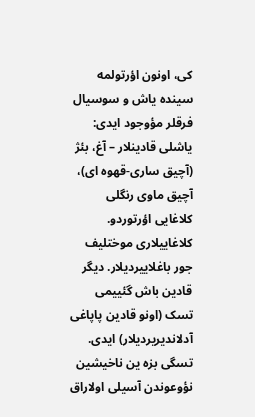کی، اونون اؤرتولمه سینده یاش و سوسیال فرقلر مؤوجود ایدی: یاشلی قادینلار – آغ، بئژ (آچیق ساری-قهوه ای)، آچیق ماوی رنگلی کلاغایی اؤرتوردو.
کلاغاییلاری موختلیف جور باغلاییردیلار. دیگر قادین باش گئییمی تسک (اونو قادین پاپاغی آدلاندیریردیلار) ایدی. تسگی بزه ین ناخیشین نؤوعوندن آسیلی اولاراق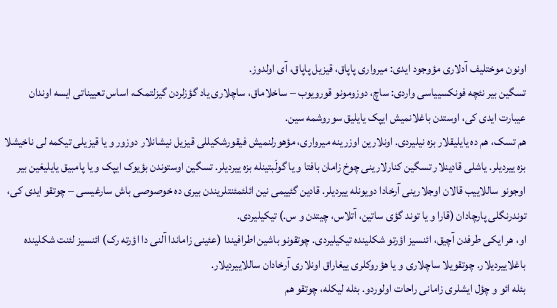اونون موختلیف آدلاری مؤوجود ایدی: میرواری پاپاق، قیزیل پاپاق، آی اولدوز.
تسگین بیر نئچه فونکسییاسی واردی: ساچ، دوزومونو قورویوب – ساخلاماق، ساچلاری یاد گؤزلردن گیزلتمک، اساس تعییناتی ایسه اوندان عیبارت ایدی کی، اوستدن باغلانمیش ایپک یایلیق سوروشمه سین.
هم تسک، هم ده یایلیقلار بزه نیلیردی. اونلارین اوزرینه میرواری، مؤهورلنمیش فیقورشکیللی قیزیل نیشانلار دوزور و یا قیزیلی تیکمه لی ناخیشلا بزه ییردیلر. یاشلی قادینلار تسگین کنارلارینی چوخ زامان بافتا و یا گولَبتینله بزه ییردیلر. تسگین اوستوندن بؤیوک ایپک و یا پامبیق یایلیغین بیر اوجونو ساللاییب قالان اوجلارینی آرخادا دویونله ییردیلر. قادین گئییمی نین ائلئمئنتلریندن بیری ده خوصوصی باش سارغیسی – چوتقو ایدی کی، توندرنگلی پارچادان (قارا و یا توند گؤی ساتین، آتلاس، چیتدن و س.) تیکیلیردی.
او، هر ایکی طرفدن آچیق، ائنسیز اؤرتو شکلینده تیکیلیردی. چوتقونو باشین اطرافیندا (عئینی زاماندا آلنی دا اؤرته رک) ائنسیز لئنت شکلینده باغلاییردیلار. چوتقویلا ساچلاری و یا هؤروکلری ییغاراق اونلاری آرخادان ساللاییردیلار.
بئله ائو و چؤل ایشلری زامانی راحات اولوردو. بئله لیکله، چوتقو هم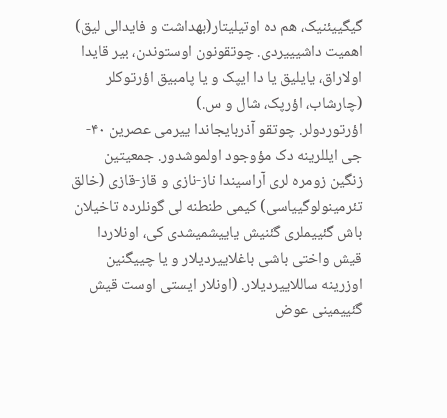گیگییئنیک، هم ده اوتیلیتار(بهداشت و فایدالی لیق) اهمیت داشیییردی. چوتقونون اوستوندن، بیر قایدا اولاراق، یایلیق یا دا ایپک و یا پامبیق اؤرتوکلر (چارشاب، اؤرپک، شال و س.)
اؤرتوردولر. چوتقو آذربایجاندا ییرمی عصرین ۴۰-جی ایللرینه دک مؤوجود اولموشدور. جمعیتین زنگین زومره لری آراسیندا ناز-نازی و قاز-قازی (خالق تئرمینولوگییاسی) کیمی طنطنه لی گونلرده تاخیلان باش گئییملری گئنیش یاییشمیشدی کی، اونلاردا قیش واختی باشی باغلاییردیلار و یا چییگنین اوزرینه ساللاییردیلار. (اونلار ایستی اوست قیش گئییمینی عوض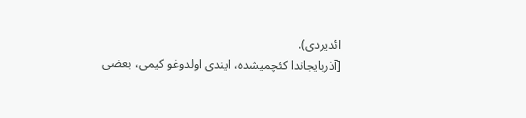ائدیردی).
[آذربایجاندا کئچمیشده، ایندی اولدوغو کیمی، بعضی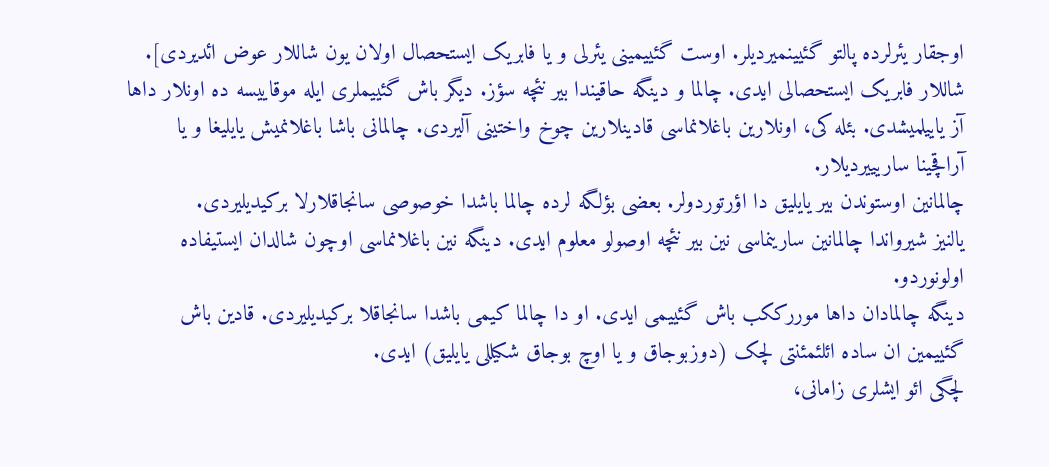اوجقار یئرلرده پالتو گئیینمیردیلر. اوست گئییمینی یئرلی و یا فابریک ایستحصال اولان یون شاللار عوض ائدیردی]. شاللار فابریک ایستحصالی ایدی. چالما و دینگه حاقیندا بیر نئچه سؤز. دیگر باش گئییملری ایله موقاییسه ده اونلار داها آز یاییلمیشدی. بئله کی، اونلارین باغلانماسی قادینلارین چوخ واختینی آلیردی. چالمانی باشا باغلانمیش یایلیغا و یا آراقچینا ساریییردیلار.
چالمانین اوستوندن بیر یایلیق دا اؤرتوردولر. بعضی بؤلگه لرده چالما باشدا خوصوصی سانجاقلارلا برکیدیلیردی.
یالنیز شیرواندا چالمانین سارینماسی نین بیر نئچه اوصولو معلوم ایدی. دینگه نین باغلانماسی اوچون شالدان ایستیفاده اولونوردو.
دینگه چالمادان داها موررککب باش گئییمی ایدی. او دا چالما کیمی باشدا سانجاقلا برکیدیلیردی. قادین باش گئییمین ان ساده ائلئمئنتی لچک (دوزبوجاق و یا اوچ بوجاق شکیللی یایلیق) ایدی.
لچگی ائو ایشلری زامانی،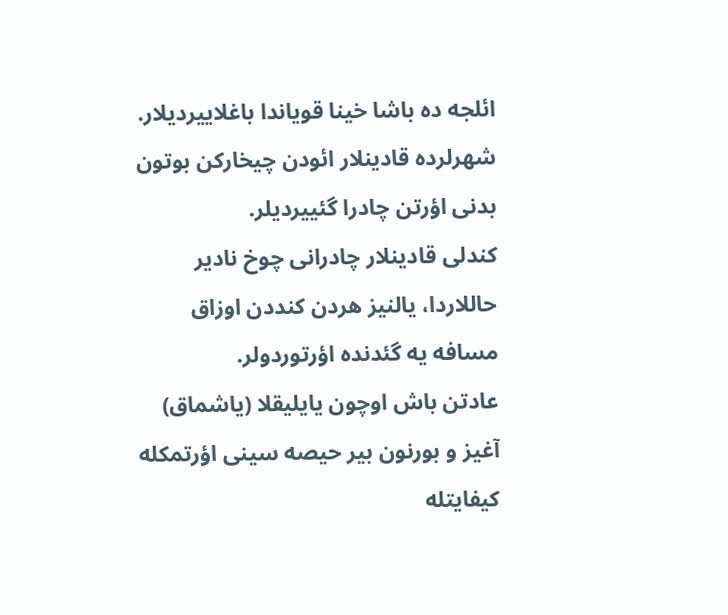ائلجه ده باشا خینا قویاندا باغلاییردیلار. شهرلرده قادینلار ائودن چیخارکن بوتون بدنی اؤرتن چادرا گئییردیلر.
کندلی قادینلار چادرانی چوخ نادیر حاللاردا، یالنیز هردن کنددن اوزاق مسافه یه گئدنده اؤرتوردولر.
عادتن باش اوچون یایلیقلا (یاشماق) آغیز و بورنون بیر حیصه سینی اؤرتمکله کیفایتله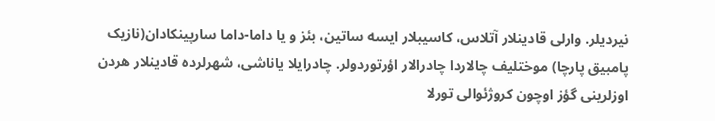نیردیلر. وارلی قادینلار آتلاس، کاسیبلار ایسه ساتین، بئز و یا داما-داما سارپینکادان(نازیک پامبیق پارچا) موختلیف چالاردا چادرالار اؤرتوردولر. چادرایلا یاناشی، شهرلرده قادینلار هردن اوزلرینی گؤز اوچون کروژئوالی تورلا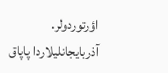اؤرتوردولر. آذربایجانلیلاردا پاپاق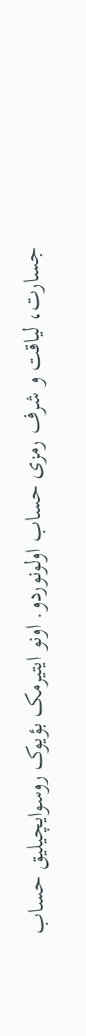جسارت، لیاقت و شرف رمزی حساب اولونوردو. اونو ایتیرمک بؤیوک روسوایچیلیق حساب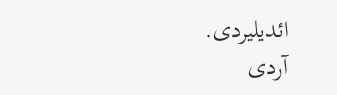ائدیلیردی.
آردی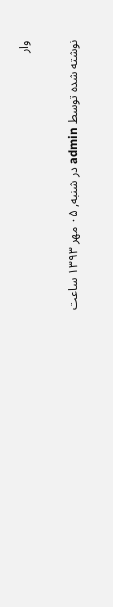وار

نوشته شده توسط admin در شنبه, ۰۵ مهر ۱۳۹۳ ساعت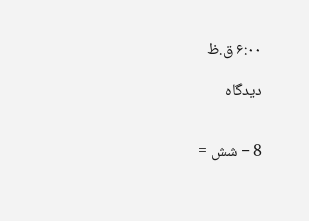۶:۰۰ ق.ظ

دیدگاه


8 − شش =